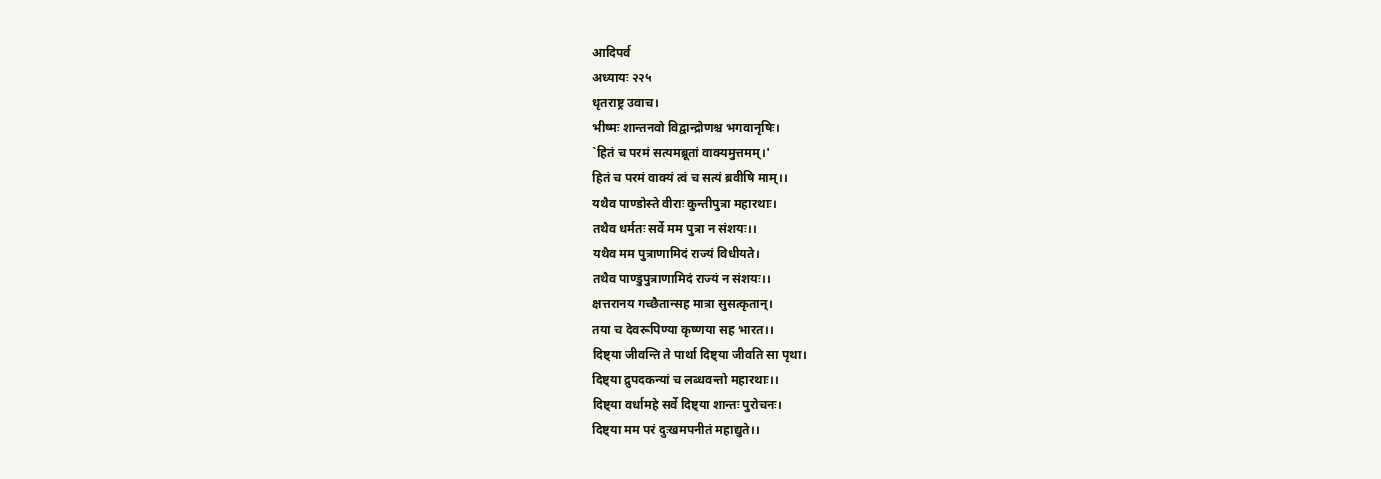आदिपर्व
अध्यायः २२५
धृतराष्ट्र उवाच।
भीष्मः शान्तनवो विद्वान्द्रोणश्च भगवानृषिः।
`हितं च परमं सत्यमब्रूतां वाक्यमुत्तमम्।'
हितं च परमं वाक्यं त्वं च सत्यं ब्रवीषि माम्।।
यथैव पाण्डोस्ते वीराः कुन्तीपुत्रा महारथाः।
तथैव धर्मतः सर्वे मम पुत्रा न संशयः।।
यथैव मम पुत्राणामिदं राज्यं विधीयते।
तथैव पाण्डुपुत्राणामिदं राज्यं न संशयः।।
क्षत्तरानय गच्छैतान्सह मात्रा सुसत्कृतान्।
तया च देवरूपिण्या कृष्णया सह भारत।।
दिष्ट्या जीवन्ति ते पार्था दिष्ट्या जीवति सा पृथा।
दिष्ट्या द्रुपदकन्यां च लब्धवन्तो महारथाः।।
दिष्ट्या वर्धामहे सर्वे दिष्ट्या शान्तः पुरोचनः।
दिष्ट्या मम परं दुःखमपनीतं महाद्युते।।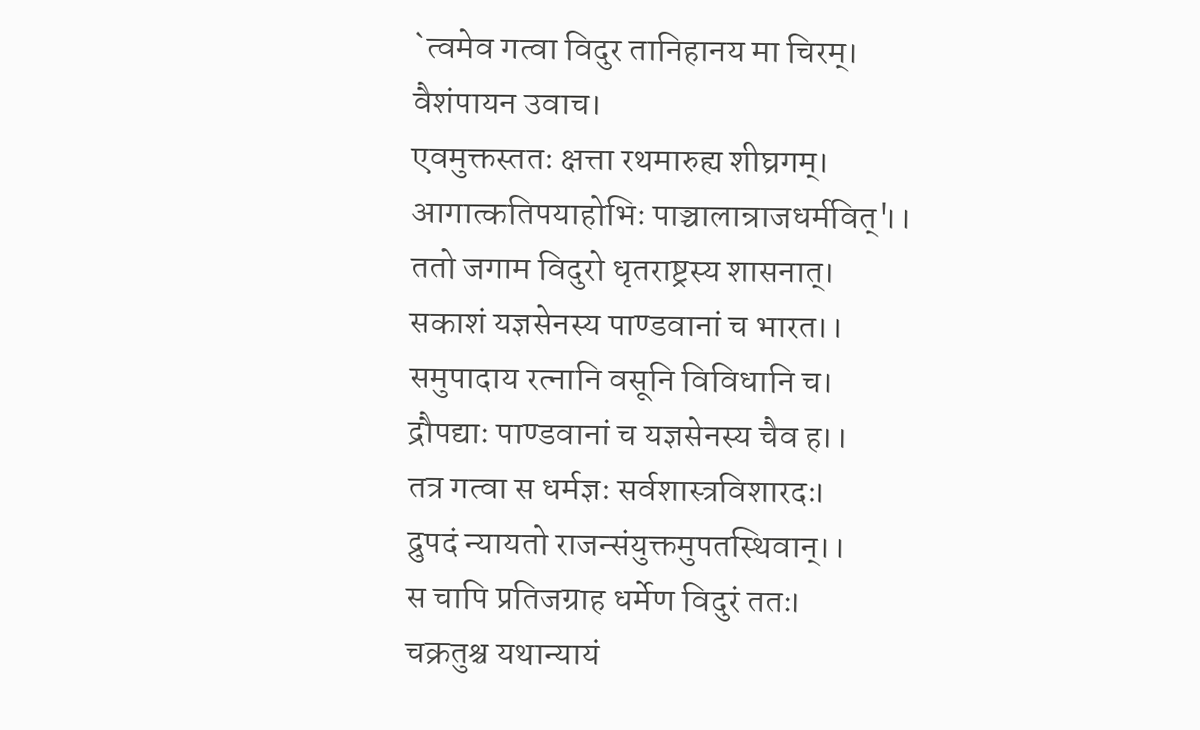`त्वमेव गत्वा विदुर तानिहानय मा चिरम्।
वैशंपायन उवाच।
एवमुक्तस्ततः क्षत्ता रथमारुह्य शीघ्रगम्।
आगात्कतिपयाहोभिः पाञ्चालान्राजधर्मवित्'।।
ततो जगाम विदुरो धृतराष्ट्रस्य शासनात्।
सकाशं यज्ञसेनस्य पाण्डवानां च भारत।।
समुपादाय रत्नानि वसूनि विविधानि च।
द्रौपद्याः पाण्डवानां च यज्ञसेनस्य चैव ह।।
तत्र गत्वा स धर्मज्ञः सर्वशास्त्रविशारदः।
द्रुपदं न्यायतो राजन्संयुक्तमुपतस्थिवान्।।
स चापि प्रतिजग्राह धर्मेण विदुरं ततः।
चक्रतुश्च यथान्यायं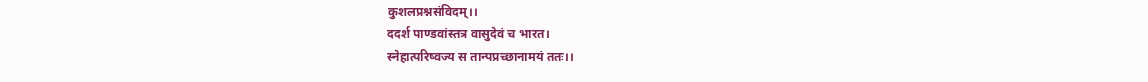कुशलप्रश्नसंविदम्।।
ददर्श पाण्डवांस्तत्र वासुदेवं च भारत।
स्नेहात्परिष्वज्य स तान्पप्रच्छानामयं ततः।।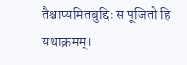तैश्चाप्यमितबुद्दिः स पूजितो हि यथाक्रमम्।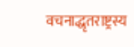वचनाद्धृतराष्ट्रस्य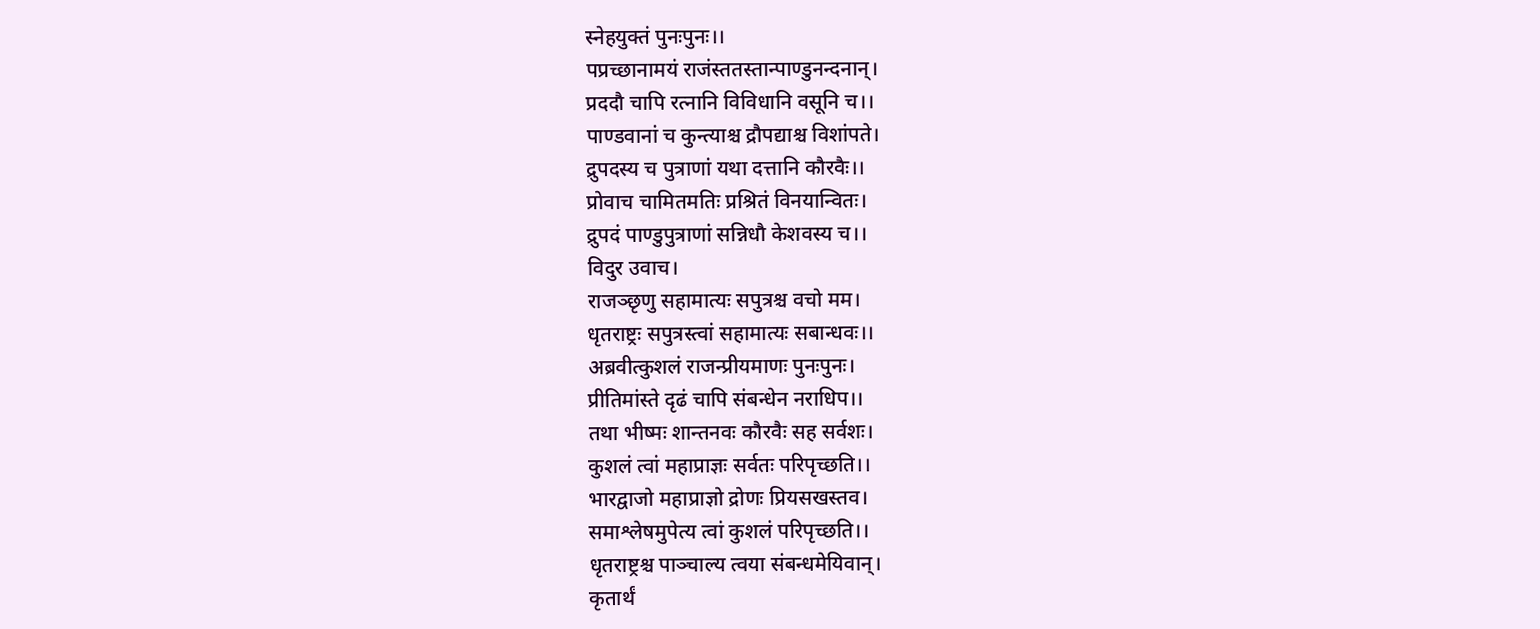स्नेहयुक्तं पुनःपुनः।।
पप्रच्छानामयं राजंस्ततस्तान्पाण्डुनन्दनान्।
प्रददौ चापि रत्नानि विविधानि वसूनि च।।
पाण्डवानां च कुन्त्याश्च द्रौपद्याश्च विशांपते।
द्रुपदस्य च पुत्राणां यथा दत्तानि कौरवैः।।
प्रोवाच चामितमतिः प्रश्रितं विनयान्वितः।
द्रुपदं पाण्डुपुत्राणां सन्निधौ केशवस्य च।।
विदुर उवाच।
राजञ्छृणु सहामात्यः सपुत्रश्च वचो मम।
धृतराष्ट्रः सपुत्रस्त्वां सहामात्यः सबान्धवः।।
अब्रवीत्कुशलं राजन्प्रीयमाणः पुनःपुनः।
प्रीतिमांस्ते दृढं चापि संबन्धेन नराधिप।।
तथा भीष्मः शान्तनवः कौरवैः सह सर्वशः।
कुशलं त्वां महाप्राज्ञः सर्वतः परिपृच्छति।।
भारद्वाजो महाप्राज्ञो द्रोणः प्रियसखस्तव।
समाश्लेषमुपेत्य त्वां कुशलं परिपृच्छति।।
धृतराष्ट्रश्च पाञ्चाल्य त्वया संबन्धमेयिवान्।
कृतार्थं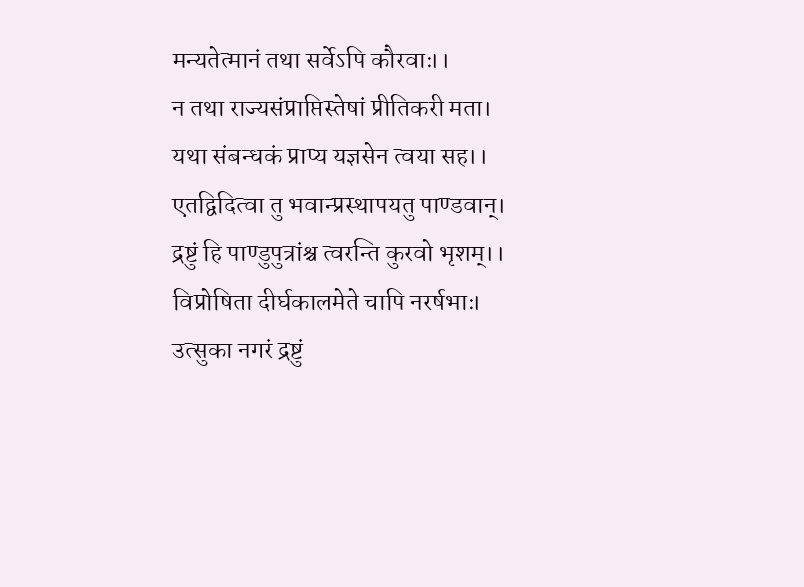मन्यतेत्मानं तथा सर्वेऽपि कौरवाः।।
न तथा राज्यसंप्राप्तिस्तेषां प्रीतिकरी मता।
यथा संबन्धकं प्राप्य यज्ञसेन त्वया सह।।
एतद्विदित्वा तु भवान्प्रस्थापयतु पाण्डवान्।
द्रष्टुं हि पाण्डुपुत्रांश्च त्वरन्ति कुरवो भृशम्।।
विप्रोषिता दीर्घकालमेते चापि नरर्षभाः।
उत्सुका नगरं द्रष्टुं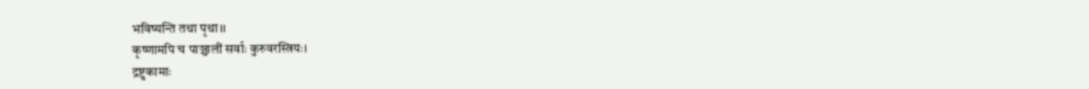भविष्यन्ति तथा पृथा।।
कृष्णामपि च पाञ्चालीं सर्वाः कुरुवरस्त्रियः।
द्रष्टुकामाः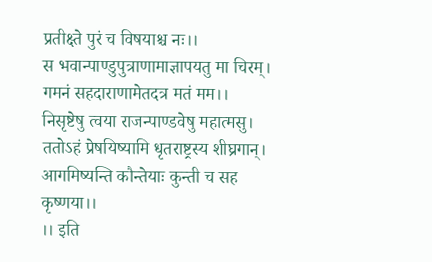प्रतीक्ष्ते पुरं च विषयाश्च नः।।
स भवान्पाण्डुपुत्राणामाज्ञापयतु मा चिरम्।
गमनं सहदाराणामेतदत्र मतं मम।।
निसृष्टेषु त्वया राजन्पाण्डवेषु महात्मसु।
ततोऽहं प्रेषयिष्यामि धृतराष्ट्रस्य शीघ्रगान्।
आगमिष्यन्ति कौन्तेयाः कुन्ती च सह कृष्णया।।
।। इति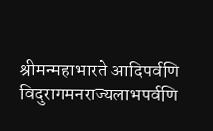श्रीमन्महाभारते आदिपर्वणि
विदुरागमनराज्यलाभपर्वणि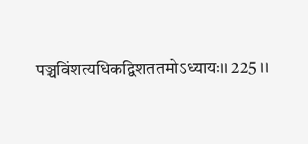पञ्चविंशत्यधिकद्विशततमोऽध्यायः।। 225 ।।